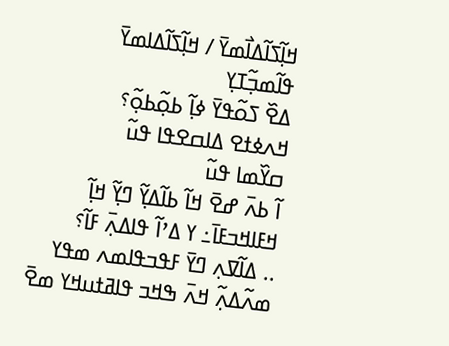ߞߊ߲߬ߖߊ߬ߡߊ߯ߘߌ߫ / ߞߊ߲߬ߖߊ߬ߡߊߘߌ߫
ߟߊ߬ߘߏ߲߬ߠߌ߲
ߡߐ߰ ߖߋ߬ߟߌ߫ ߦߊ߲߬ ߕߋ߲߬ߕߋ߲߬؟
ߞߍߦߙߐ ߡߊߛߐߟߊ ߟߎ߬
ߛߌ߰ߘߊ ߟߎ߬
ߊ߬ ߕߍ߫ ߝߐ߫ ߞߊ߬ ߕߊ߬ߡߌ߲߬ ߣߌ߲߬ ߞߊ߲߬
ߞߓߊߞߏߓߊ߫߸ ߌ ߡߴߊ߬ ߟߊߡߍ߲߫ ߓߊ߬؟
.. ߡߊ߬ߜߍ߲ ߣߌ߫ ߓߟߏߟߊߘߍ ߘߟߌ
ߘߍ߬ߡߍ߲߬ ߞߍ߫ ߒߞߏ ߟߊߥߙߎߞߌ ߘߐ߫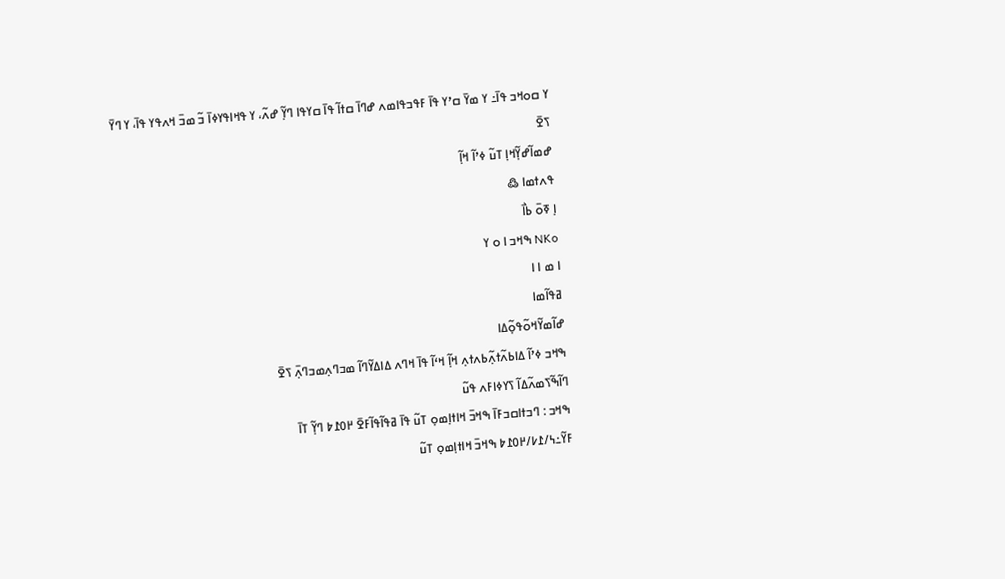ߌ ߛߋߞߏ ߟߊ߫߸ ߌ ߘߌ߫ ߛߴߌ ߟߊ߫ ߓߟߏߟߊߘߍ ߝߣߊ߫ ߛߙߊ߬ ߟߊ߫ ߛߌߟߊ ߣߌ߲߬ ߝߍ߬، ߌ ߟߞߊߟߌߦߊ߫ ߏ߬ ߘߏ߫ ߞߍߟߌ ߟߊ߫، ߌ ߣߌ߫ ߖߐ߫
ߝߘߊ߬ߝߌ߲߬ߞߊ߲ ߠߎ߬ ߦߴߊ߬ ߞߊ߲߬
ߟߍߙߘߊ ߷
ߊ߲ ߧߋ߫ ߕߊ߯
NKo ߒߞߏ ߊ ߋ ߌ
ߊ ߘ ߊ ߊ
ߥߟߊ߬ߘߊ
ߝߊ߬ߘߌ߬ߞߋ߬ߟߋ߲߬ߡߊ
ߒߞߏ ߦߴߊ߬ ߡߊߕߍ߬ߙߍ߲߬ߕߍߙߍ߲ ߞߊ߲߬ ߞߵߊ߬ ߟߊ߫ ߞߣߍ ߡߊߡߌ߬ߣߊ߬ ߘߏߣߍ߲ߘߏߣߍ߲߫ ߖߐ߫
ߣߊ߬ߒ߬ߖߘߍ߬ߡߊ߬ ߖߌߦߊߓߍ ߟߎ߬
ߒߞߏ : ߣߏߙߊߛߏߓߊ߫ ߒߞߏ߫ ߞߊߙߊ߲ߘߋ߲ ߠߎ߬ ߟߊ߫ ߥߟߊ߬ߟߊ߬ߓߐ߫ ߂߀߁߈ ߣߌ߲߬ ߠߊ߫
ߓߌ߬߸߆/߁߇/߂߀߁߈ ߒߞߏ߫ ߞߊߙߊ߲ߘߋ߲ ߠߎ߬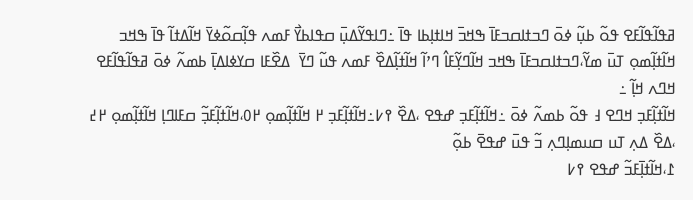ߥߟߊ߬ߟߊ߬ߓߐ ߟߋ߬ ߕߎ߲߬ ߦߋ߫ ߣߏߙߊߛߏߓߊ߫ ߒߞߏ߫ ߞߊߙߊ߲ߕߊ ߟߊ߫ ߸ߣߊߟߌ߬ߡߎ߲߫ ߛߟߊߕߌ߯ ߓߘߍ ߟߊ߲߬ߛߋ߬ߦߌ߫ ߞߊ߬ߡߙߊ߬ ߟߊ߫ ߒߞߏ ߞߊ߬ߙߊ߲߬ߘߋ߲ ߠߎ߫ ߘߌ߬،ߣߏߙߊߛߏߓߊ߫ ߒߞߏ ߞߊ߬ߣߌ߲߬ߓߊ߮ ߣߴߊ߬ ߞߊ߬ߙߊ߲߬ߡߐ߰ ߓߘߍ ߟߎ߬ ߣߌ߫  ߡߐ߰ߓߊ ߛߌߦߊߡߊ߲߫ ߕߘߍ߬ ߦߋ߫ ߥߟߊ߬ߟߊ߬ߓߐ ߞߣߍ ߞߊ߲߬ ߸
ߞߊ߬ߙߊ߲߬ߓߏ߲ ߞߣߐ ߃ ߟߋ߬ ߕߘߍ߬ ߦߋ߫ ߸ߞߊ߬ߙߊ߲߬ߓߏ߲ ߝߟߐ ،ߡߐ߰ ߉߇߸ߞߊ߬ߙߊ߲߬ߓߏ߲ ߂ ߞߊ߬ߙߊ߲߬ߘߋ߲ ߂߀،ߞߊ߬ߙߊ߲߬ߓߏ߲߬ ߛߓߊߣߊ߲ ߞߊ߬ߙߊ߲߬ߘߋ߲ ߂߄ ،ߡߐ߰ ߡߍ߲ ߠߎ ߛߎߘߊ߲ߣߍ߲ ߏ߬ ߟߎ߫ ߝߟߐ߫ ߕߋ߲߬
߁،ߞߊ߬ߙߊ߲߫ߓߏ߬ ߝߟߐ ߉߇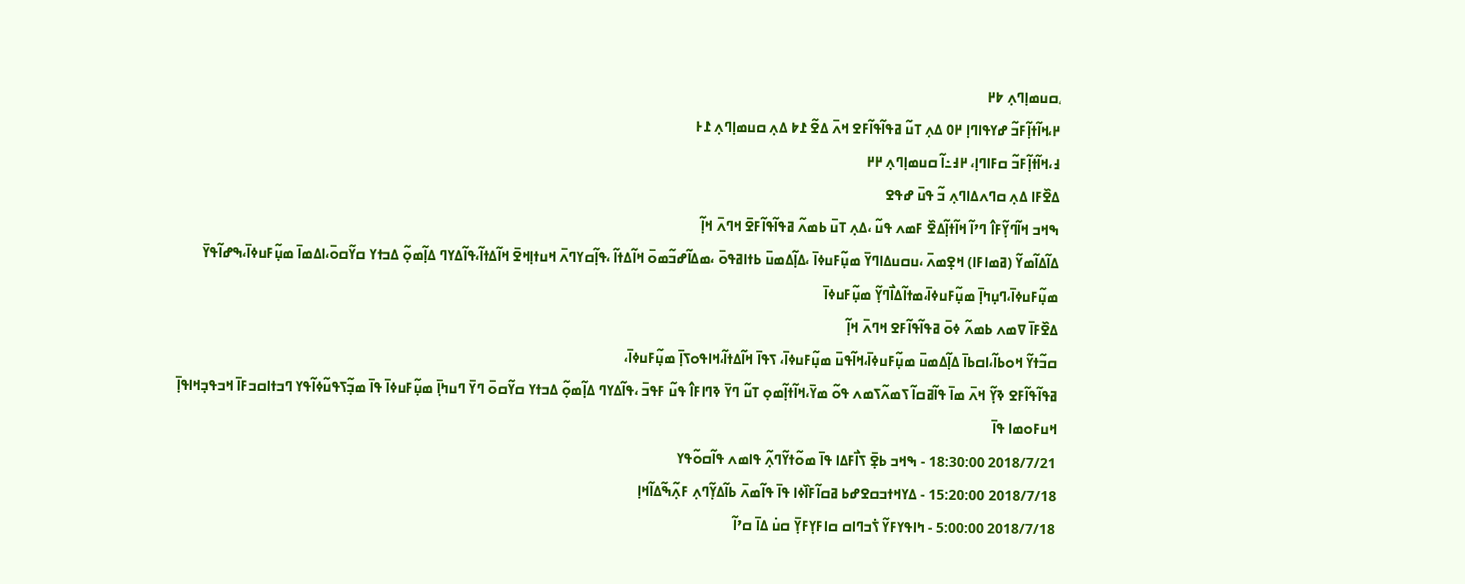،ߛߎߘߊ߲ߣߍ߲ ߈߂
߂،ߞߊ߬ߙߊ߲߬ߓߏ߬ ߝߌߟߊߣߊ߲ ߂߀ ߡߍ߲ ߠߎ߬ ߥߟߊ߬ߟߊ߬ߓߐ ߞߍ߫ ߡߐ߬ ߁߈ ߡߍ߲ ߛߎߘߊ߲ߣߍ߲ ߁߅
߃،ߞߊ߬ߙߊ߲߬ߓߏ߬ ߛߓߊߣߊ߲، ߂߃߸ߊ߬ ߛߎߘߊ߲ߣߍ߲ ߂߂
ߡߐ߰ߓߊ ߡߍ߲ ߛߣߍߡߊߣߍ߲ ߏ߬ ߟߎ߫ ߝߟߐ
ߒߞߏ ߞߊ߬ߣߌ߲߬ߓߊ߮ ߣߴߊ߬ ߞߊ߬ߙߊ߲߬ߡߐ߰ ߓߘߍ ߟߎ߬ ،ߡߍ߲ ߠߎ߫ ߕߘߍ߬ ߥߟߊ߬ߟߊ߬ߓߐ߫ ߞߣߍ߫ ߞߊ߲߬
ߡߊ߬ߡߊ߬ߘߌ߬ (ߥߘߊߓߊ) ߞߐ߲ߘߍ߫ ،ߎߛߎߡߊߣߌ߫ ߘߎ߲߬ߓߎߦߊ߫ ،ߡߊ߲߬ߡߘߎ߫ ߕߙߊߥߟߋ߫ ،ߘߡߊ߬ߝߏ߬ߘߋ߫ ߞߊ߬ߡߙߊ߬ ،ߟߊ߲߬ߛߌߣߍ߫ ߞߎߙߊ߲ߞߐ߫ ߞߊ߬ߡߙߊ߬،ߟߊ߬ߡߌߣ ߡߊ߲߬ߘߋ߲߬ ߡߏߙߌ ߛߌ߬ߛߋ߫،ߊߡߘߊ߫ ߘߎ߲߬ߓߎߦߊ߫،ߒߝߊ߬ߟߌ߫ ߘߎ߲߬ߓߎߦߊ߫،ߣߎ߲ߤߊ߲߫ ߘߎ߲߬ߓߎߦߊ߫،ߘߙߊ߬ߡߊ߯ߣߌ߲߬ ߘߎ߲߬ߓߎߦߊ߫
ߡߐ߰ߓߊ߫ ߜߘߍ ߕߘߍ߬ ߦߋ߫ ߥߟߊ߬ߟߊ߬ߓߐ ߞߣߍ߫ ߞߊ߲߬
ߛߏ߬ߙߌ߬ ߞߋߕߊ߬،ߊߛߕߊ߫ ߡߊ߲߬ߡߘߎ߫ ߘߎ߲߬ߓߎߦߊ߫،ߞߊ߬ߟߎ߫ ߘߎ߲߬ߓߎߦߊ߫، ߖߟߊ߫ ߞߊ߬ߡߙߊ߬،ߞߊߟߋߖߊ߲߫ ߘߎ߲߬ߓߎߦߊ߫،
ߥߟߊ߬ߟߊ߬ߓߐ ߢߌ߲߬ ߞߍ߫ ߘߊ߫ ߟߊ߬ߥߛߊ߬ ߖߘߍ߬ߖߘߍ ߟߋ߬ ߘߌ߫،ߞߊ߬ߙߊ߲߬ߘߋ߲ ߠߎ߬ ߣߌ߫ ߢߣߊߓߊ߮ ߟߎ߬ ߓߟߏ߫ ،ߟߊ߬ߡߌߣ ߡߊ߲߬ߘߋ߲߬ ߡߏߙߌ ߛߌ߬ߛߋ߫ ߣߌ߫ ߣߎߤߊ߲߫ ߘߎ߲߬ߓߎߦߊ߫ ߟߊ߫ ߘߏ߲߬ߖߟߎ߬ߦߊ߬ߟߌ ߣߏߙߊߛߏߓߊ߫ ߞߏߟߏ߲ߞߊߟߊ߲߫ ߞߎߓߋߘߊ ߟߊ߫
2018/7/21 18:30:00 - ߒߞߏ ߕߐ߲߫ ߖߊ߯ߓߡߊ ߟߊ߫ ߘߋ߬ߙߌ߬ߣߍ߲߬ ߟߊߘߍ ߟߊ߬ߛߋ߬ߟߌ
2018/7/18 15:20:00 - ߡߌߞߙߏߛߐߝߕ ߥߛߊ߬ߓߊ߰ߦߊ ߟߊ߫ ߟߊ߬ߘߍ߫ ߕߊ߬ߡߌ߲߬ߣߍ߲ ߓߍ߲߬ߒ߬ߡߊ߬ߞߊ߲
2018/7/18 5:00:00 - ߤߊߟߌߓߌ߬ ߖ߭ߏߣߊߛ ߛߊߓߌ߲ߓߌ߲߫ ߛߎ߭ ߡߊ߫ ߛߴߊ߬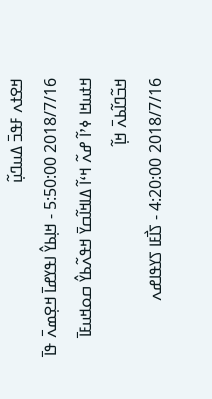ߞߐߙߍ ߓߟߏ߫ ߡߎߣߎ߲߬
2018/7/16 5:50:00 - ߞߊ߲ߕߌ߮ ߊߟߌߝߊ߫ ߞߐ߲ߘߍ߫ ߟߊ߫ ߞߙߎߞߊ ߦߴߊ߬ ߝߍ߬ ߞߵߊ߬ ߡߊߞߊ߬ߛߌ߫ ߞߟߍ߬ߕߌ߮ ߛߋߞߎߓߊ߫ ߞߏ߬ߣߊ߬ߕߍ߫ ߞߊ߲߬
2018/7/16 4:20:00 - ߖߊ߯ߓߊ ߖߌߟߊߝߍ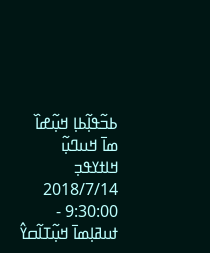ߕߏ߬ߟߊ߲߬ߕߊ߲ ߞߎ߲߬ߝߊ߰ ߘߊ߫ ߞߎߣߎ߲߬ ߞߊߙߌߟߏ߲
2018/7/14 9:30:00 - ߙߎߥߊ߲ߘߊ߫ ߞߎ߲߬ߠߊ߬ߛߌ߮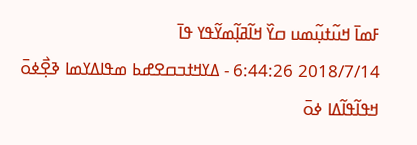ߓߘߊ߫ ߞߎ߬ߙߎ߲߬ߘߎ ߛߌ߰ ߞߊ߬ߥߊ߲߬ߘߌ߬ߟߌ ߟߊ߫
2018/7/14 6:44:26 - ߡߌߞߙߏߛߐߝߕ ߘߟߊߡߌߘߊ ߢߐ߲߯ߦߋ߫ ߞߟߊ߬ߟߊ߬ߡߊ ߦߋ߫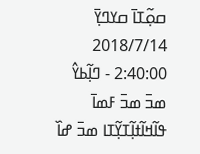ߛߋ߲߬ߠߊ߫ ߛߌߣߌ߲߫
2018/7/14 2:40:00 - ߣߊ߲߬ߕߌ߮ ߘߏ߫ ߘߏ߫ ߓߘߊ߫ ߟߊ߬ߞߊ߬ߙߊ߲߬ߠߌ߲߬ߠߊ ߘߏ߫ ߝߊ߰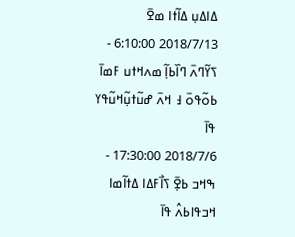ߡߊߡߎ߲ ߡߊ߬ߙߊ ߘߐ߫
2018/7/13 6:10:00 - ߖߌ߬ߣߍ߫ ߣߊ߰ߕߊ߲߬ ߘߍߞߙߎ ߓߘߊ߫ ߕߋ߬ߟߋ߫ ߃ ߞߍ߫ ߝߎ߬ߙߎ߲߬ߞߎ߬ߟߌ ߟߊ߫
2018/7/6 17:30:00 - ߒߞߏ ߕߐ߲߫ ߖߊ߯ߓߡߊ ߡߙߊ߬ߘߊ ߞߏߟߊߕߍ߮ ߟߊ߫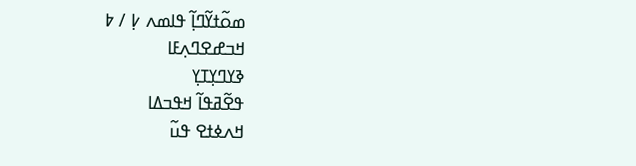ߘߋ߬ߙߌ߬ߣߊ߲߬ ߟߊߘߍ ߇߲ / ߈
ߞߏߝߐߣߍ߲ߓߊ
ߢߌߣߌ߲ߠߌ߲
ߟߐ߬ߥߟߊ߬ ߞߟߏߡߊ
ߞߍߦߙߐ ߟߎ߬